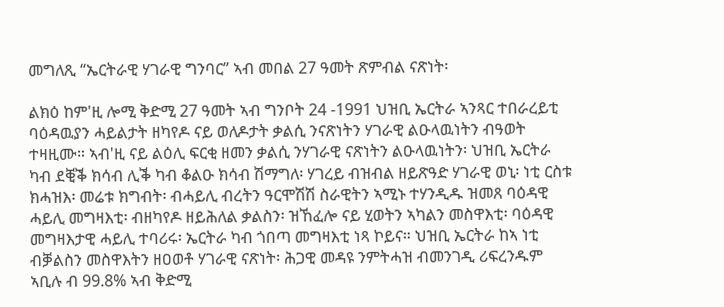መግለጺ “ኤርትራዊ ሃገራዊ ግንባር” ኣብ መበል 27 ዓመት ጽምብል ናጽነት፡

ልክዕ ከም'ዚ ሎሚ ቅድሚ 27 ዓመት ኣብ ግንቦት 24 -1991 ህዝቢ ኤርትራ ኣንጻር ተበራረይቲ ባዕዳዉያን ሓይልታት ዘካየዶ ናይ ወለዶታት ቃልሲ ንናጽነትን ሃገራዊ ልዑላዉነትን ብዓወት ተዛዚሙ። ኣብ'ዚ ናይ ልዕሊ ፍርቂ ዘመን ቃልሲ ንሃገራዊ ናጽነትን ልዑላዉነትን፡ ህዝቢ ኤርትራ ካብ ደቒቕ ክሳብ ሊቕ ካብ ቆልዑ ክሳብ ሽማግለ፡ ሃገረይ ብዝብል ዘይጽዓድ ሃገራዊ ወኒ፡ ነቲ ርስቱ ክሓዝእ፡ መሬቱ ክግብት፡ ብሓይሊ ብረትን ዓርሞሽሽ ስራዊትን ኣሚኑ ተሃንዲዱ ዝመጸ ባዕዳዊ ሓይሊ መግዛእቲ፡ ብዘካየዶ ዘይሕለል ቃልስን፡ ዝኸፈሎ ናይ ሂወትን ኣካልን መስዋእቲ፡ ባዕዳዊ መግዛእታዊ ሓይሊ ተባሪሩ፡ ኤርትራ ካብ ጎበጣ መግዛእቲ ነጻ ኮይና። ህዝቢ ኤርትራ ከኣ ነቲ ብቓልስን መስዋእትን ዘዐወቶ ሃገራዊ ናጽነት፡ ሕጋዊ መዳዩ ንምትሓዝ ብመንገዲ ሪፍረንዱም ኣቢሉ ብ 99.8% ኣብ ቅድሚ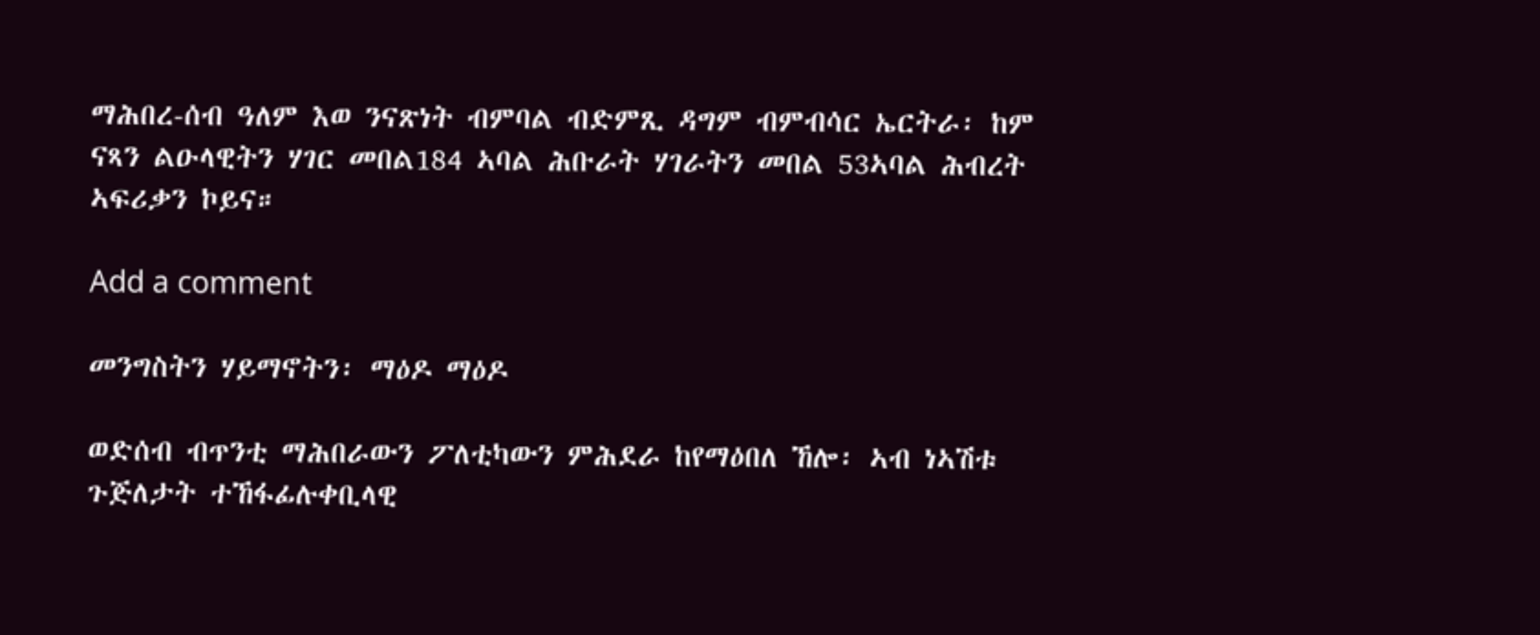ማሕበረ-ሰብ ዓለም እወ ንናጽነት ብምባል ብድምጺ ዳግም ብምብሳር ኤርትራ፡ ከም ናጻን ልዑላዊትን ሃገር መበል184 ኣባል ሕቡራት ሃገራትን መበል 53ኣባል ሕብረት ኣፍሪቃን ኮይና።

Add a comment

መንግስትን ሃይማኖትን፡ ማዕዶ ማዕዶ

ወድሰብ ብጥንቲ ማሕበራውን ፖለቲካውን ምሕደራ ከየማዕበለ ኸሎ፡ ኣብ ነኣሽቱ ጉጅለታት ተኸፋፊሉቀቢላዊ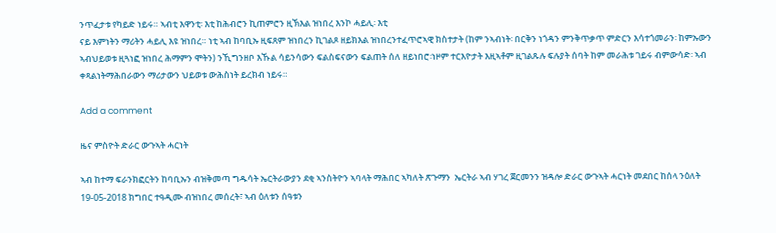ንጥፈታቱ የካይድ ነይሩ። ኣብቲ እዋንቲ፡ እቲ ከሕብሮን ኪጠምሮን ዚኽእል ዝነበረ እንኮ ሓይሊ፡ እቲ
ናይ እምነትን ማሪትን ሓይሊ እዩ ዝነበረ። ነቲ ኣብ ከባቢኡ ዚፍጸም ዝነበረን ኪገልጾ ዘይክእል ዝነበረንተፈጥሮኣዊ ክስተታት (ከም ንኣብነት፡ በርቅን ነጎዳን ምንቅጥቃጥ ምድርን እሳተጎመራን፡ ከምኡውን ኣብህይወቱ ዚጓነፎ ዝነበረ ሕማምን ሞትን) ንኺግንዘቦ እኹል ሳይንሳውን ፍልስፍናውን ፍልጠት ሰለ ዘይነበሮ፡ነዞም ተርእዮታት እዚኣቶም ዚገልጹሉ ፍሉያት ሰባት ከም መራሕቱ ገይሩ ብምውሳድ፡ ኣብ ቀጻልነትማሕበራውን ማሪታውን ህይወቱ ውሕስነት ይረክብ ነይሩ።

Add a comment

ዜና ምስዮት ድራር ውጉኣት ሓርነት

ኣብ ከተማ ፍራንክፎርትን ከባቢኡን ብዝቅመጣ ግዱሳት ኤርትራውያን ደቂ ኣንስትዮን ኣባላት ማሕበር ኣካለት ጽጉማን  ኤርትራ ኣብ ሃገረ ጀርመንን ዝዳሎ ድራር ውጉኣት ሓርነት መደበር ከሰላ ንዕለት 19-05-2018 ክግበር ተዓዲሙ ብዝነበረ መሰረት፣ ኣብ ዕለቱን ሰዓቱን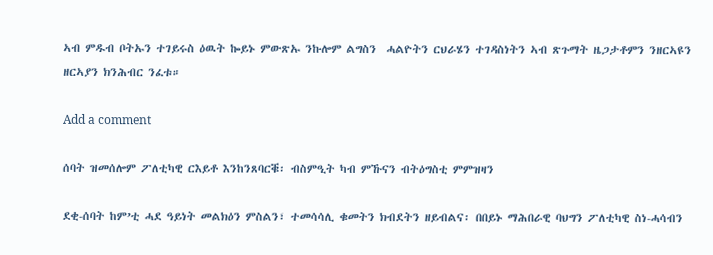ኣብ ምዱብ ቦትኡን ተገይሩስ ዕዉት ኰይኑ ምውጽኡ ንኩሎም ልግስን  ሓልዮትን ርህራሄን ተገዳስነትን ኣብ ጽጉማት ዜጋታቶምን ንዘርኣዩን ዘርኣያን ክንሕብር ንፈቱ።

Add a comment

ሰባት ዝመሰሎም ፖለቲካዊ ርእይቶ እንከንጸባርቑ፡ ብስምዒት ካብ ምኹናን ብትዕግስቲ ምምዝዛን

ደቂ-ሰባት ከም’ቲ ሓደ ዓይነት መልክዕን ምስልን፣ ተመሳሳሊ ቁመትን ክብደትን ዘይብልና፡ በበይኑ ማሕበራዊ ባህግን ፖለቲካዊ ስነ-ሓሳብን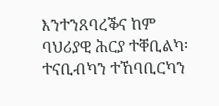እንተንጸባረቕና ከም ባህሪያዊ ሕርያ ተቐቢልካ፡ ተናቢብካን ተኸባቢርካን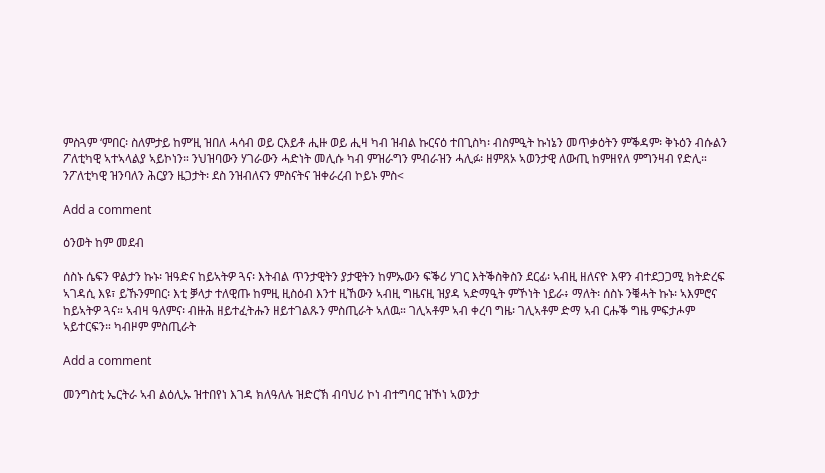ምስጓም ‘ምበር፡ ስለምታይ ከም’ዚ ዝበለ ሓሳብ ወይ ርእይቶ ሒዙ ወይ ሒዛ ካብ ዝብል ኩርናዕ ተበጊስካ፡ ብስምዒት ኩነኔን መጥቃዕትን ምቕዳም፡ ቅኑዕን ብሱልን ፖለቲካዊ ኣተኣላልያ ኣይኮነን። ንህዝባውን ሃገራውን ሓድነት መሊሱ ካብ ምዝራግን ምብራዝን ሓሊፉ፡ ዘምጸኦ ኣወንታዊ ለውጢ ከምዘየለ ምግንዛብ የድሊ። ንፖለቲካዊ ዝንባለን ሕርያን ዜጋታት፡ ደስ ንዝብለናን ምስናትና ዝቀራረብ ኮይኑ ምስ<

Add a comment

ዕንወት ከም መደብ

ሰስኑ ሴፍን ዋልታን ኩኑ፡ ዝዓድና ከይኣትዎ ጓና፡ እትብል ጥንታዊትን ያታዊትን ከምኡውን ፍቕሪ ሃገር እትቕስቅስን ደርፊ፡ ኣብዚ ዘለናዮ እዋን ብተደጋጋሚ ክትድረፍ ኣገዳሲ እዩ፣ ይኹንምበር፡ እቲ ቓላታ ተለዊጡ ከምዚ ዚስዕብ እንተ ዚኸውን ኣብዚ ግዜናዚ ዝያዳ ኣድማዒት ምኾነት ነይራ፥ ማለት፡ ሰስኑ ንቑሓት ኩኑ፡ ኣእምሮና ከይኣትዎ ጓና። ኣብዛ ዓለምና፡ ብዙሕ ዘይተፈትሑን ዘይተገልጹን ምስጢራት ኣለዉ። ገሊኣቶም ኣብ ቀረባ ግዜ፡ ገሊኣቶም ድማ ኣብ ርሑቕ ግዜ ምፍታሖም ኣይተርፍን። ካብዞም ምስጢራት

Add a comment

መንግስቲ ኤርትራ ኣብ ልዕሊኡ ዝተበየነ እገዳ ክለዓለሉ ዝድርኽ ብባህሪ ኮነ ብተግባር ዝኾነ ኣወንታ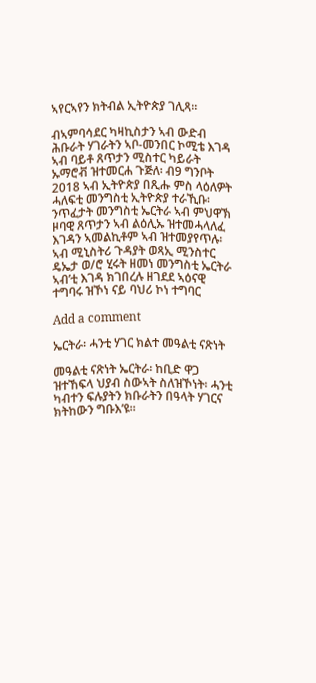ኣየርኣየን ክትብል ኢትዮጵያ ገሊጻ።

ብኣምባሳደር ካዛኪስታን ኣብ ውድብ ሕቡራት ሃገራትን ኣቦ-መንበር ኮሚቴ እገዳ ኣብ ባይቶ ጸጥታን ሚስተር ካይራት ኡማሮቭ ዝተመርሐ ጉጅለ፡ ብ9 ግንቦት 2018 ኣብ ኢትዮጵያ በጺሑ ምስ ላዕለዎት ሓለፍቲ መንግስቲ ኢትዮጵያ ተራኺቡ፡ ንጥፈታት መንግስቲ ኤርትራ ኣብ ምህዋኽ ዞባዊ ጸጥታን ኣብ ልዕሊኡ ዝተመሓላለፈ እገዳን ኣመልኪቶም ኣብ ዝተመያየጥሉ፡ ኣብ ሚኒስትሪ ጉዳያት ወጻኢ ሚንስተር ዴኤታ ወ/ሮ ሂሩት ዘመነ መንግስቲ ኤርትራ ኣብ’ቲ እገዳ ክገበረሉ ዘገደደ ኣዕናዊ ተግባሩ ዝኾነ ናይ ባህሪ ኮነ ተግባር

Add a comment

ኤርትራ፡ ሓንቲ ሃገር ክልተ መዓልቲ ናጽነት

መዓልቲ ናጽነት ኤርትራ፡ ከቢድ ዋጋ ዝተኸፍላ ህያብ ስውኣት ስለዝኾነት፡ ሓንቲ ካብተን ፍሉያትን ክቡራትን በዓላት ሃገርና ክትከውን ግቡእ’ዩ።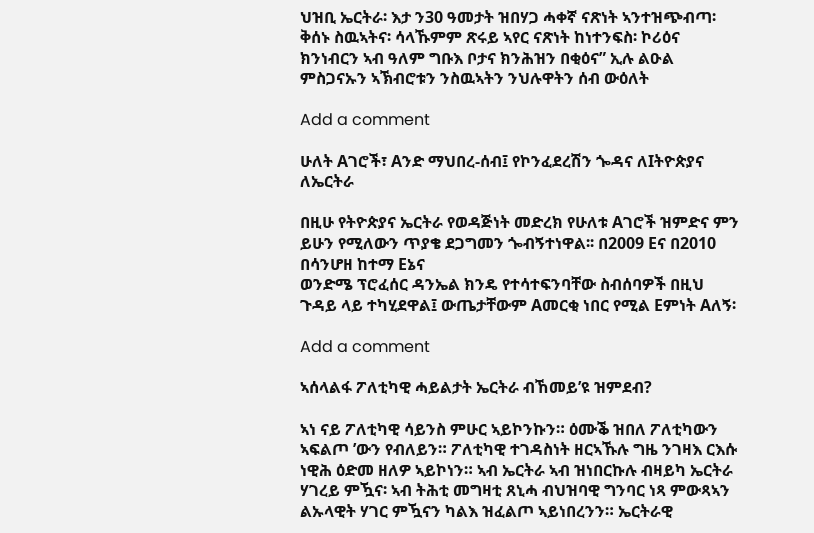ህዝቢ ኤርትራ፡ እታ ን30 ዓመታት ዝበሃጋ ሓቀኛ ናጽነት ኣንተዝጭብጣ፡ ቅሰኑ ስዉኣትና፡ ሳላኹምም ጽሩይ ኣየር ናጽነት ከነተንፍስ፡ ኮሪዕና ክንነብርን ኣብ ዓለም ግቡእ ቦታና ክንሕዝን በቂዕና” ኢሉ ልዑል ምስጋናኡን ኣኽብሮቱን ንስዉኣትን ንህሉዋትን ሰብ ውዕለት

Add a comment

ሁለት Aገሮች፣ Aንድ ማህበረ-ሰብ፤ የኮንፈደረሽን ጐዳና ለIትዮጵያና ለኤርትራ

በዚሁ የትዮጵያና ኤርትራ የወዳጅነት መድረክ የሁለቱ Aገሮች ዝምድና ምን ይሁን የሚለውን ጥያቄ ደጋግመን ጐብኝተነዋል፡፡ በ2009 Eና በ2010 በሳንሆዘ ከተማ Eኔና
ወንድሜ ፕሮፈሰር ዳንኤል ክንዴ የተሳተፍንባቸው ስብሰባዎች በዚህ ጉዳይ ላይ ተካሂደዋል፤ ውጤታቸውም Aመርቂ ነበር የሚል Eምነት Aለኝ፡

Add a comment

ኣሰላልፋ ፖለቲካዊ ሓይልታት ኤርትራ ብኸመይ’ዩ ዝምደብ?

ኣነ ናይ ፖለቲካዊ ሳይንስ ምሁር ኣይኮንኩን። ዕሙቕ ዝበለ ፖለቲካውን ኣፍልጦ ’ውን የብለይን። ፖለቲካዊ ተገዳስነት ዘርኣኹሉ ግዜ ንገዛእ ርእሱ ነዊሕ ዕድመ ዘለዎ ኣይኮነን። ኣብ ኤርትራ ኣብ ዝነበርኩሉ ብዛይካ ኤርትራ ሃገረይ ምዃና፡ ኣብ ትሕቲ መግዛቲ ጸኒሓ ብህዝባዊ ግንባር ነጻ ምውጻኣን ልኡላዊት ሃገር ምዃናን ካልእ ዝፈልጦ ኣይነበረንን። ኤርትራዊ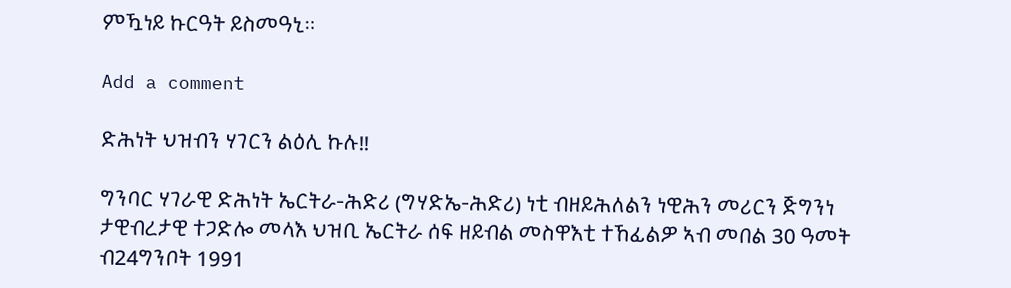ምዃነይ ኩርዓት ይስመዓኒ።

Add a comment

ድሕነት ህዝብን ሃገርን ልዕሊ ኩሉ!!

ግንባር ሃገራዊ ድሕነት ኤርትራ-ሕድሪ (ግሃድኤ-ሕድሪ) ነቲ ብዘይሕለልን ነዊሕን መሪርን ጅግንነ ታዊብረታዊ ተጋድሎ መላእ ህዝቢ ኤርትራ ሰፍ ዘይብል መስዋእቲ ተኸፊልዎ ኣብ መበል 30 ዓመት ብ24ግንቦት 1991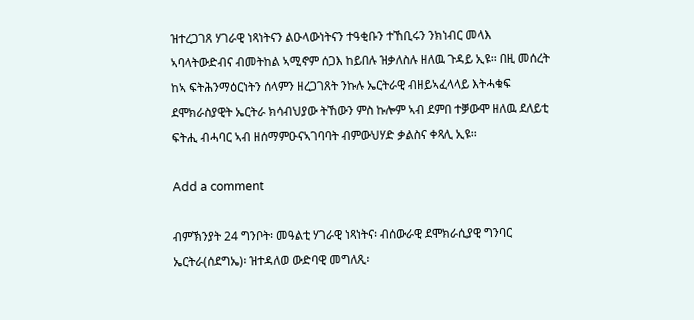ዝተረጋገጸ ሃገራዊ ነጻነትናን ልዑላውነትናን ተዓቂቡን ተኸቢሩን ንክነብር መላእ ኣባላትውድብና ብመትከል ኣሚኖም ሰጋእ ከይበሉ ዝቃለስሉ ዘለዉ ጉዳይ ኢዩ፡፡ በዚ መሰረት ከኣ ፍትሕንማዕርነትን ሰላምን ዘረጋገጸት ንኩሉ ኤርትራዊ ብዘይኣፈላላይ እትሓቁፍ ደሞክራስያዊት ኤርትራ ክሳብህያው ትኸውን ምስ ኩሎም ኣብ ደምበ ተቓውሞ ዘለዉ ደለይቲ ፍትሒ ብሓባር ኣብ ዘሰማምዑናኣገባባት ብምውህሃድ ቃልስና ቀጻሊ ኢዩ፡፡

Add a comment

ብምኽንያት 24 ግንቦት፡ መዓልቲ ሃገራዊ ነጻነትና፡ ብሰውራዊ ደሞክራሲያዊ ግንባር ኤርትራ(ሰደግኤ)፡ ዝተዳለወ ውድባዊ መግለጺ፡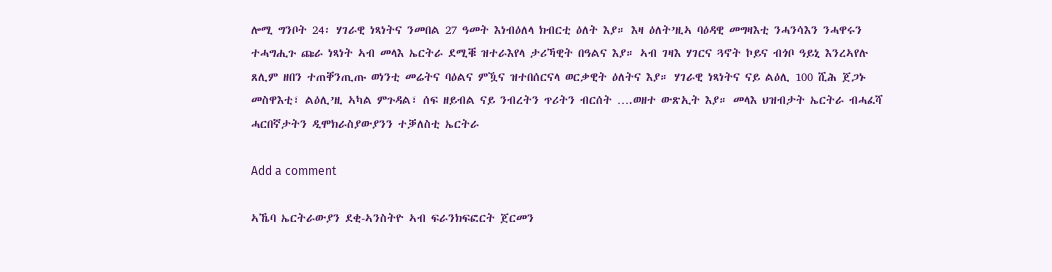ሎሚ ግንቦት 24፡ ሃገራዊ ነጻነትና ንመበል 27 ዓመት እነብዕለላ ክብርቲ ዕለት እያ። እዛ ዕለት’ዚኣ ባዕዳዊ መግዛእቲ ንሓንሳእን ንሓዋሩን ተሓግሒጉ ጩራ ነጻነት ኣብ መላእ ኤርትራ ደሚቑ ዝተራእየላ ታሪኻዊት በዓልና እያ። ኣብ ገዛእ ሃገርና ጓኖት ኮይና ብጎቦ ዓይኒ እንረኣየሉ ጸሊም ዘበን ተጠቐንጢጡ ወነንቲ መሬትና ባዕልና ምዃና ዝተበሰርናላ ወርቃዊት ዕለትና እያ። ሃገራዊ ነጻነትና ናይ ልዕሊ 100 ሺሕ ጀጋኑ መስዋእቲ፣ ልዕሊ’ዚ ኣካል ምጉዳል፣ ሰፍ ዘይብል ናይ ንብረትን ጥሪትን ብርሰት ….ወዘተ ውጽኢት እያ። መላእ ህዝብታት ኤርትራ ብሓፈሻ ሓርበኛታትን ዲሞክራስያውያንን ተቓለስቲ ኤርትራ

Add a comment

ኣኼባ ኤርትራውያን ደቂ-ኣንስትዮ ኣብ ፍራንክፍፎርት ጀርመን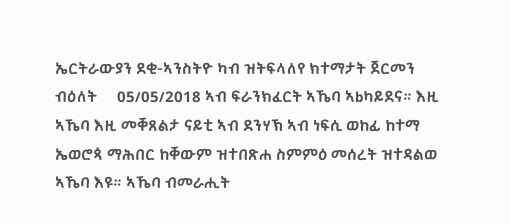ኤርትራውያን ደቂ-ኣንስትዮ ካብ ዝትፍላለየ ክተማታት ጀርመን ብዕለት     05/05/2018 ኣብ ፍራንክፈርት ኣኼባ ኣbካይደና። እዚ ኣኼባ እዚ መቐጸልታ ናይቲ ኣብ ደንሃኽ ኣብ ነፍሲ ወከፊ ከተማ ኤወሮጳ ማሕበር ከቐውም ዝተበጽሐ ስምምዕ መሰረት ዝተዳልወ ኣኼባ እዩ። ኣኼባ ብመራሒት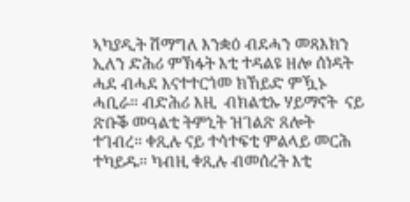ኣካያዲት ሽማግለ እንቋዕ ብደሓን መጻእክን ኢለን ድሕሪ ምኽፋት እቲ ተዳልዩ ዘሎ ሰነዳት ሓደ ብሓደ እናተተርጎመ ክኸይድ ምዃኑ ሓቢራ። ብድሕሪ እዚ  ብክልቲኡ ሃይማኖት  ናይ ጽቡቕ መዓልቲ ትምኒት ዝገልጽ ጸሎት ተገብረ። ቀጺሉ ናይ ተሳተፍቲ ምልላይ መርሕ ተካይዱ። ካብዚ ቀጺሉ ብመሰረት እቲ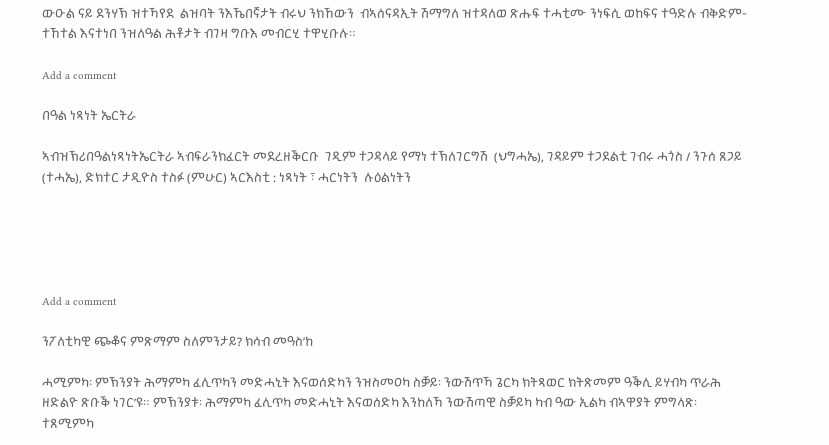ውዑል ናይ ደንሃኽ ዝተኻየደ  ልዝባት ንእኼበኛታት ብሩህ ንክኸውን  ብኣሰናዳኢት ሽማግለ ዝተዳለወ ጽሑፍ ተሓቲሙ ንነፍሲ ወከፍና ተዓድሉ ብቅድም-ተኸተል እናተነበ ንዝለዓል ሕቶታት ብገዛ ግቡእ መብርሂ ተዋሂቡሉ።

Add a comment

በዓል ነጻነት ኤርትራ

ኣብዝኽሪበዓልነጻነትኤርትራ ኣብፍራንክፈርት መደረዘቕርቡ  ገዲም ተጋዳላይ የማነ ተኽለገርግሽ  (ህግሓኤ), ገዳይም ተጋደልቲ ገብሩ ሓጎስ / ንጉሰ ጸጋይ (ተሓኤ), ድክተር ታዲዮስ ተስፉ (ምሁር) ኣርእስቲ : ነጻነት ፣ ሓርነትን  ሉዕልነትን





Add a comment

ንፖለቲካዊ ጭቆና ምጽማም ስለምንታይ? ክሳብ መዓስ’ከ

ሓሚምካ፡ ምኽንያት ሕማምካ ፈሊጥካን መድሓኒት እናወሰድካን ንዝስመዐካ ስቓይ፡ ንውሽጥኻ ጌርካ ክትጻወር ክትጽመም ዓቕሊ ይሃብካ ጥራሕ ዘድልዮ ጽቡቕ ነገር’ዩ። ምኽንያቱ፡ ሕማምካ ፈሊጥካ መድሓኒት እናወሰድካ እንከለኻ ንውሽጣዊ ስቓይካ ካብ ዓው ኢልካ ብኣዋያት ምግላጽ፡ ተጸሚምካ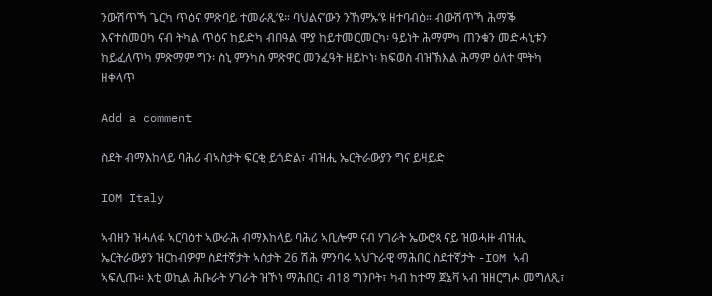ንውሽጥኻ ጌርካ ጥዕና ምጽባይ ተመራጺ’ዩ። ባህልና’ውን ንኸምኡ’ዩ ዘተባብዕ። ብውሽጥኻ ሕማቕ እናተሰመዐካ ናብ ትካል ጥዕና ከይድካ ብበዓል ሞያ ከይተመርመርካ፡ ዓይነት ሕማምካ ጠንቁን መድሓኒቱን ከይፈለጥካ ምጽማም ግን፡ ስኒ ምንካስ ምጽዋር መንፈዓት ዘይኮነ፡ ክፍወስ ብዝኽእል ሕማም ዕለተ ሞትካ ዘቀላጥ

Add a comment

ስደት ብማእከላይ ባሕሪ ብኣስታት ፍርቂ ይጎድል፣ ብዝሒ ኤርትራውያን ግና ይዛይድ

IOM Italy

ኣብዘን ዝሓለፋ ኣርባዕተ ኣውራሕ ብማእከላይ ባሕሪ ኣቢሎም ናብ ሃገራት ኤውሮጳ ናይ ዝወሓዙ ብዝሒ ኤርትራውያን ዝርከብዎም ስደተኛታት ኣስታት 26 ሽሕ ምንባሩ ኣህጉራዊ ማሕበር ስደተኛታት -IOM ኣብ ኣፍሊጡ። እቲ ወኪል ሕቡራት ሃገራት ዝኾነ ማሕበር፣ ብ18 ግንቦት፣ ካብ ከተማ ጀኔቫ ኣብ ዝዘርግሖ መግለጺ፣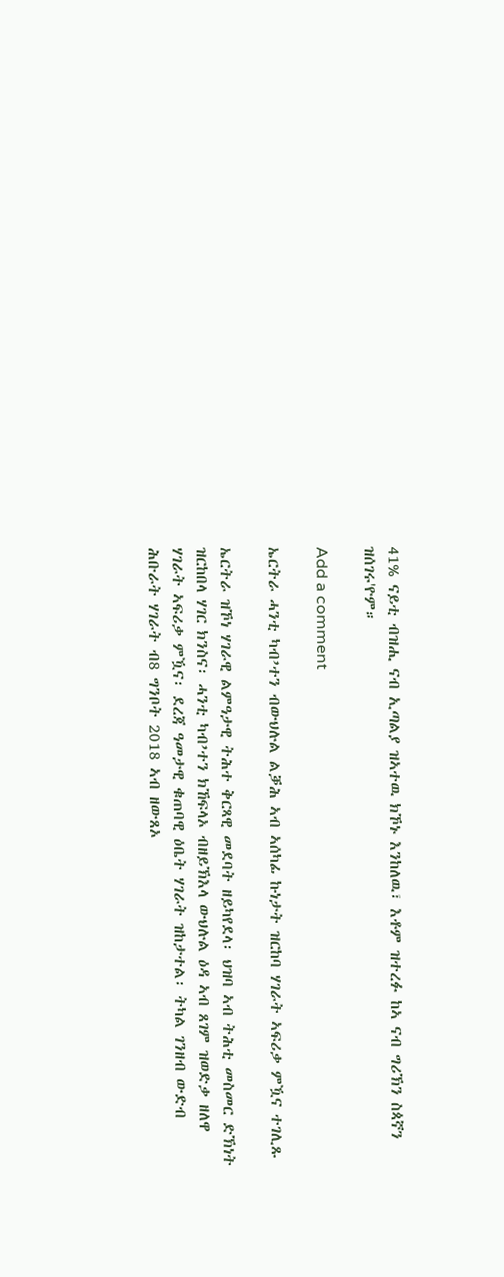41% ናይቲ ብዝሒ ናብ ኢጣልያ ዝኣተዉ ክኾኑ እንከለዉ፣ እቶም ዝተረፉ ከኣ ናብ ግሪኽን ስጳኛን ዝሰገሩ'ዮም።

Add a comment

ኤርትራ ሓንቲ ካብ’ተን ብውህሉል ልቓሕ ኣብ ኣሰካፊ ኩነታት ዝርከባ ሃገራት ኣፍሪቃ ምዃና ተገሊጹ

ኤርትራ ዝኾነ ሃገራዊ ልምዓታዊ ትሕተ ቅርጻዊ መደባት ዘይካየደላ፡ ህዝባ ኣብ ትሕቲ መስመር ድኽነት ዝርከበላ ሃገር ክንስና፡ ሓንቲ ካብ’ተን ክኸፍላኦ ብዘይኽእላ ውህሉል ዕዳ ኣብ ጸገም ዝወድቃ ዘለዋ ሃገራት ኣፍሪቃ ምዃና፡ ደረጃ ዓመታዊ ቁጠባዊ ዕቤት ሃገራት ዝከታተል፡ ትካል ገንዘብ ውድብ ሕቡራት ሃገራት ብ8 ግንቦት 2018 ኣብ ዘውጸኦ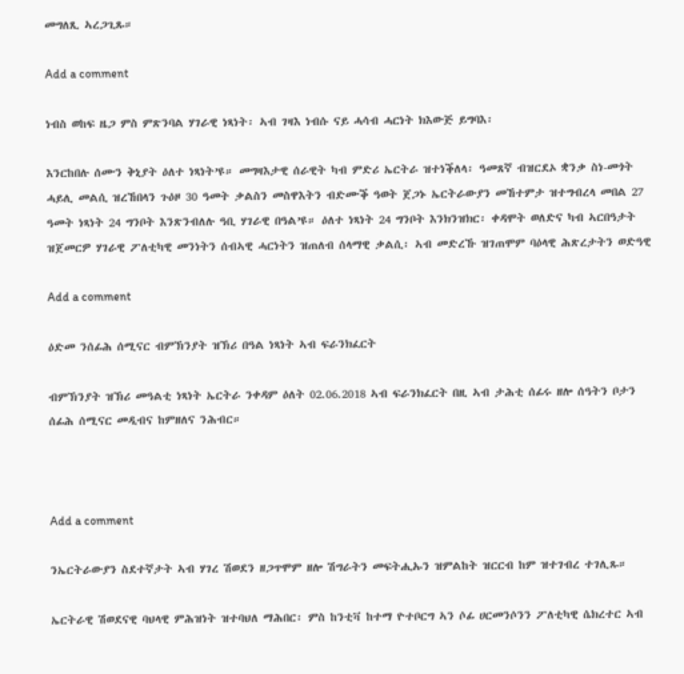መግለጺ ኣረጋጊጹ።

Add a comment

ነብስ ወከፍ ዜጋ ምስ ምጽንባል ሃገራዊ ነጻነት፡ ኣብ ገዛእ ነብሱ ናይ ሓሳብ ሓርነት ክእውጅ ይግባእ፡

እንርከበሉ ሰሙን ቅኒያት ዕለተ ነጻነት’ዩ። መግዛእታዊ ሰራዊት ካብ ምድሪ ኤርትራ ዝተነቕለላ፡ ዓመጸኛ ብዝርደኦ ቋንቃ ስነ-መጎት ሓይሊ መልሲ ዝረኸበላን ጉዕዞ 30 ዓመት ቃልስን መስዋእትን ብድሙቕ ዓወት ጀጋኑ ኤርትራውያን መኸተምታ ዝተግብረላ መበል 27 ዓመት ነጻነት 24 ግንቦት እንጽንብለሉ ዓቢ ሃገራዊ በዓል’ዩ። ዕለተ ነጻነት 24 ግንቦት እንክንዝክር፡ ቀዳሞት ወለድና ካብ ኣርበዓታት ዝጀመርዎ ሃገራዊ ፖለቲካዊ መንነትን ሰብኣዊ ሓርነትን ዝጠለብ ሰላማዊ ቃልሲ፡ ኣብ መድረኹ ዝገጠሞም ባዕላዊ ሕጽረታትን ወድዓዊ

Add a comment

ዕድመ ንሰፊሕ ሰሚናር ብምኽንያት ዝኽሪ በዓል ነጻነት ኣብ ፍራንክፈርት

ብምኽንያት ዝኽሪ መዓልቲ ነጻነት ኤርትራ ንቀዳም ዕለት 02.06.2018 ኣብ ፍራንክፈርት በዚ ኣብ ታሕቲ ሰፊሩ ዘሎ ሰዓትን ቦታን ሰፊሕ ሰሚናር መዲብና ከምዘለና ንሕብር።



Add a comment

ንኤርትራውያን ስደተኛታት ኣብ ሃገረ ሽወደን ዘጋጥሞም ዘሎ ሽግራትን መፍትሒኡን ዝምልከት ዝርርብ ከም ዝተገብረ ተገሊጹ።

ኤርትራዊ ሽወደናዊ ባህላዊ ምሕዝነት ዝተባህለ ማሕበር፡ ምስ ከንቲቫ ከተማ ዮተቦርግ ኣን ሶፊ ሀርመንሶንን ፖለቲካዊ ሴክረተር ኣብ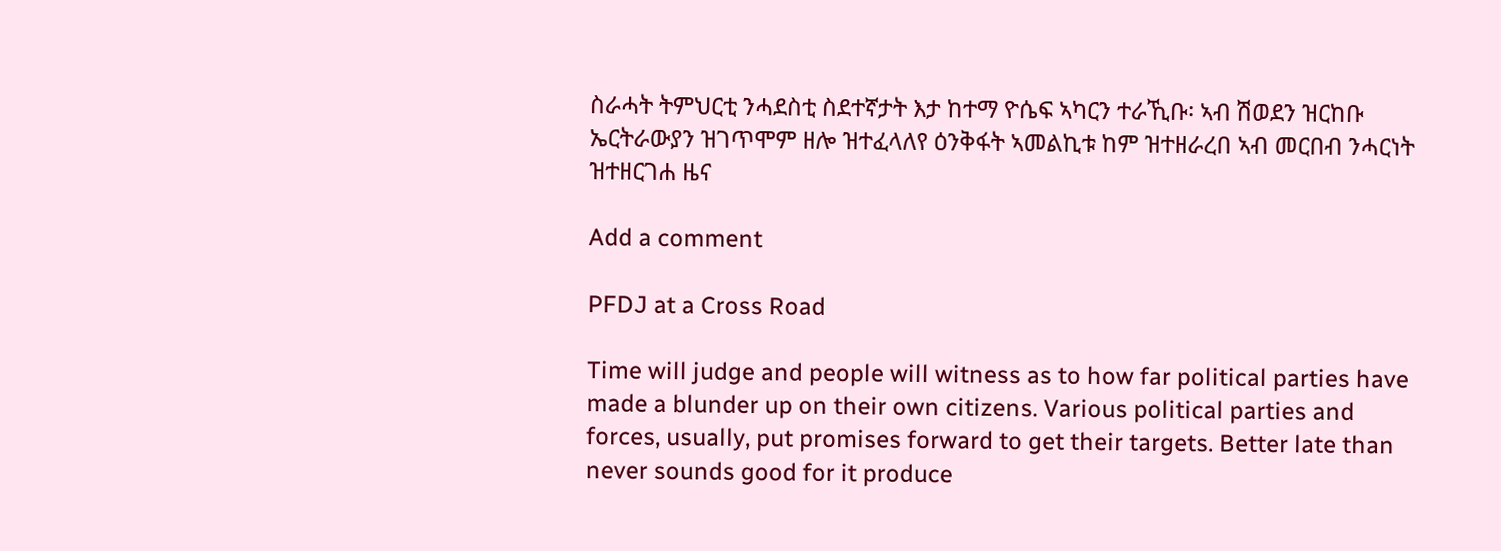ስራሓት ትምህርቲ ንሓደስቲ ስደተኛታት እታ ከተማ ዮሴፍ ኣካርን ተራኺቡ፡ ኣብ ሽወደን ዝርከቡ ኤርትራውያን ዝገጥሞም ዘሎ ዝተፈላለየ ዕንቅፋት ኣመልኪቱ ከም ዝተዘራረበ ኣብ መርበብ ንሓርነት ዝተዘርገሐ ዜና

Add a comment

PFDJ at a Cross Road

Time will judge and people will witness as to how far political parties have made a blunder up on their own citizens. Various political parties and forces, usually, put promises forward to get their targets. Better late than never sounds good for it produce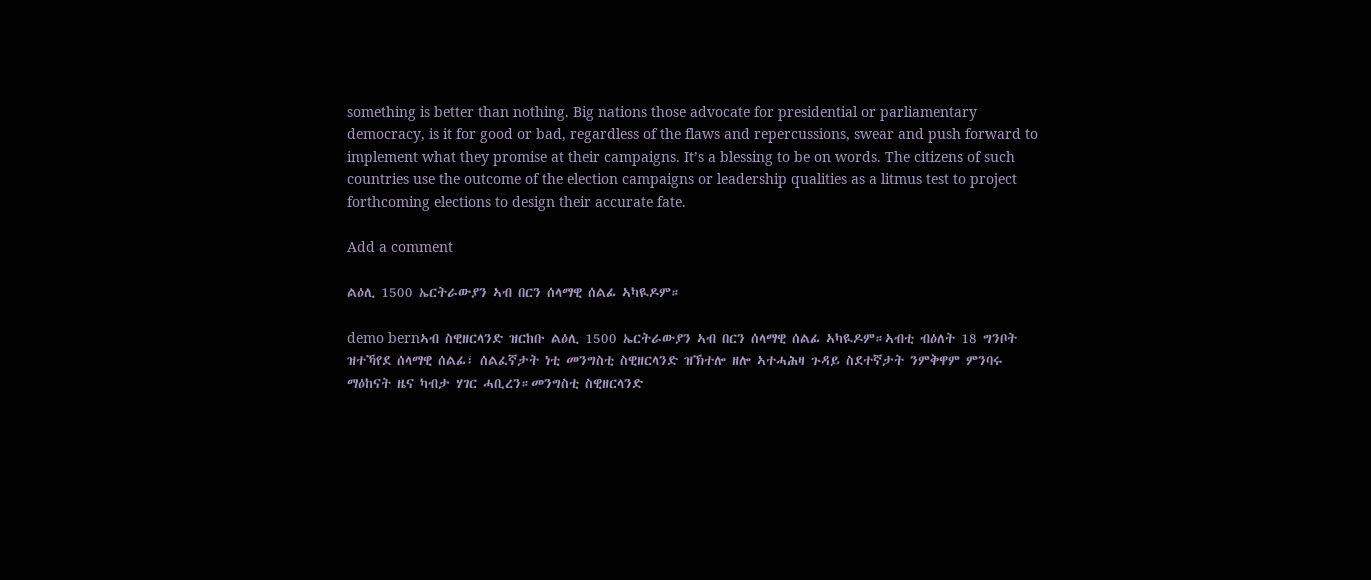something is better than nothing. Big nations those advocate for presidential or parliamentary democracy, is it for good or bad, regardless of the flaws and repercussions, swear and push forward to implement what they promise at their campaigns. It’s a blessing to be on words. The citizens of such countries use the outcome of the election campaigns or leadership qualities as a litmus test to project forthcoming elections to design their accurate fate.

Add a comment

ልዕሊ 1500 ኤርትራውያን ኣብ በርን ሰላማዊ ሰልፊ ኣካዪዶም።

demo bernኣብ ስዊዘርላንድ ዝርከቡ ልዕሊ 1500 ኤርትራውያን ኣብ በርን ሰላማዊ ሰልፊ ኣካዪዶም።ኣብቲ ብዕለት 18 ግንቦት ዝተኻየደ ሰላማዊ ሰልፊ፣ ሰልፈኛታት ነቲ መንግስቲ ስዊዘርላንድ ዝኽተሎ ዘሎ ኣተሓሕዛ ጉዳይ ስደተኛታት ንምቅዋም ምንባሩ ማዕከናት ዜና ካብታ ሃገር ሓቢረን።መንግስቲ ስዊዘርላንድ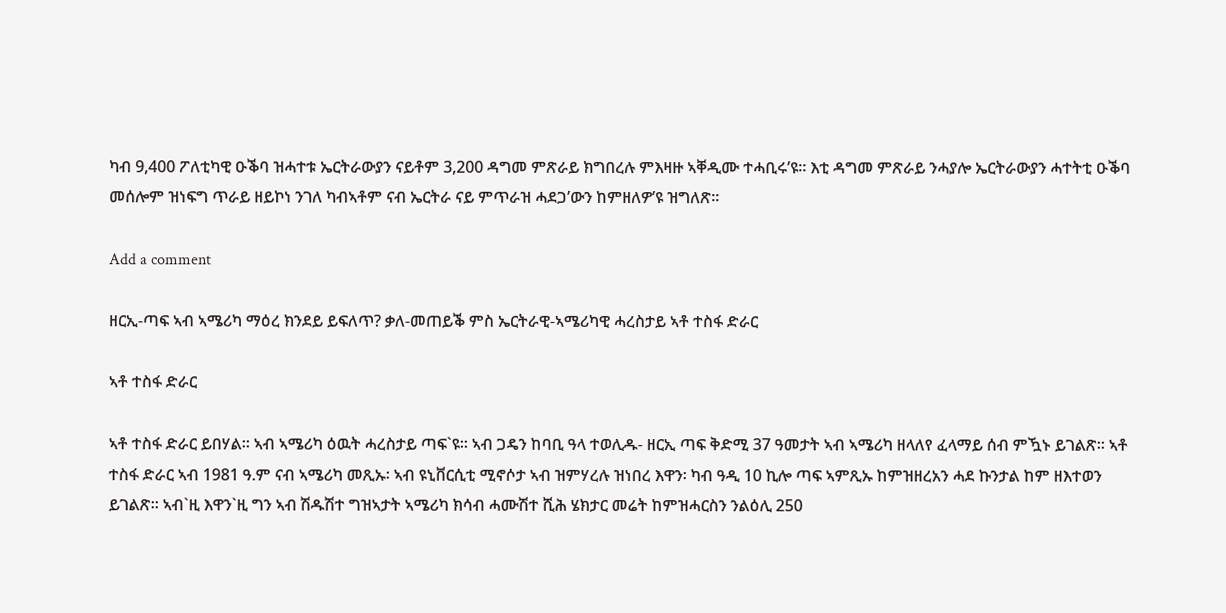ካብ 9,400 ፖለቲካዊ ዑቕባ ዝሓተቱ ኤርትራውያን ናይቶም 3,200 ዳግመ ምጽራይ ክግበረሉ ምእዛዙ ኣቐዲሙ ተሓቢሩ’ዩ። እቲ ዳግመ ምጽራይ ንሓያሎ ኤርትራውያን ሓተትቲ ዑቕባ መሰሎም ዝነፍግ ጥራይ ዘይኮነ ንገለ ካብኣቶም ናብ ኤርትራ ናይ ምጥራዝ ሓደጋ’ውን ከምዘለዎ’ዩ ዝግለጽ።

Add a comment

ዘርኢ-ጣፍ ኣብ ኣሜሪካ ማዕረ ክንደይ ይፍለጥ? ቃለ-መጠይቕ ምስ ኤርትራዊ-ኣሜሪካዊ ሓረስታይ ኣቶ ተስፋ ድራር

ኣቶ ተስፋ ድራር

ኣቶ ተስፋ ድራር ይበሃል። ኣብ ኣሜሪካ ዕዉት ሓረስታይ ጣፍ`ዩ። ኣብ ጋዴን ከባቢ ዓላ ተወሊዱ- ዘርኢ ጣፍ ቅድሚ 37 ዓመታት ኣብ ኣሜሪካ ዘላለየ ፈላማይ ሰብ ምዃኑ ይገልጽ። ኣቶ ተስፋ ድራር ኣብ 1981 ዓ.ም ናብ ኣሜሪካ መጺኡ፡ ኣብ ዩኒቨርሲቲ ሚኖሶታ ኣብ ዝምሃረሉ ዝነበረ እዋን፡ ካብ ዓዲ 10 ኪሎ ጣፍ ኣምጺኡ ከምዝዘረአን ሓደ ኩንታል ከም ዘእተወን ይገልጽ። ኣብ`ዚ እዋን`ዚ ግን ኣብ ሽዱሽተ ግዝኣታት ኣሜሪካ ክሳብ ሓሙሽተ ሺሕ ሄክታር መሬት ከምዝሓርስን ንልዕሊ 250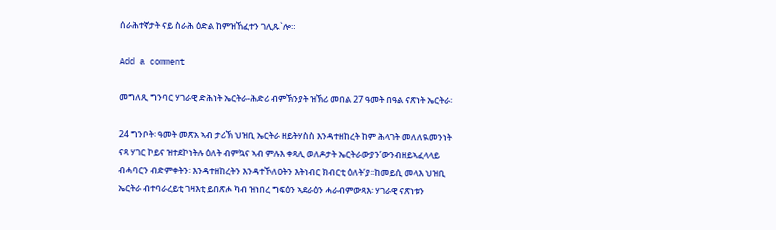ሰራሕተኛታት ናይ ስራሕ ዕድል ከምዝኸፈተን ገሊጹ`ሎ።

Add a comment

መግለጺ ግንባር ሃገራዊ ድሕነት ኤርትራ-ሕድሪ ብምኽንያት ዝኽሪ መበል 27 ዓመት በዓል ናጽነት ኤርትራ፡

24 ግንቦት፡ ዓመት መጽአ ኣብ ታሪኽ ህዝቢ ኤርትራ ዘይትሃስስ እንዳተዘከረት ከም ሕላገት መለለዪመንነት ናጻ ሃገር ኮይና ዝተደኮነትሉ ዕለት ብምኳና ኣብ ምሉእ ቀጻሊ ወለዶታት ኤርትራውያን’ውንብዘይኣፈላላይ ብሓባርን ብድምቀትን፡ እንዳተዘከረትን እንዳተኾለዐትን እትነብር ክብርቲ ዕለት’ያ፡፡ከመይሲ መላእ ህዝቢ ኤርትራ ብተባራረይቲ ገዛእቲ ይበጽሖ ካብ ዝነበረ ግፍዕን ኣደራዕን ሓራብምውጻእ፡ ሃገራዊ ናጽነቱን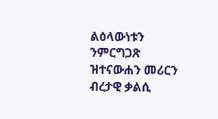ልዕላውነቱን ንምርግጋጽ ዝተናውሐን መሪርን ብረታዊ ቃልሲ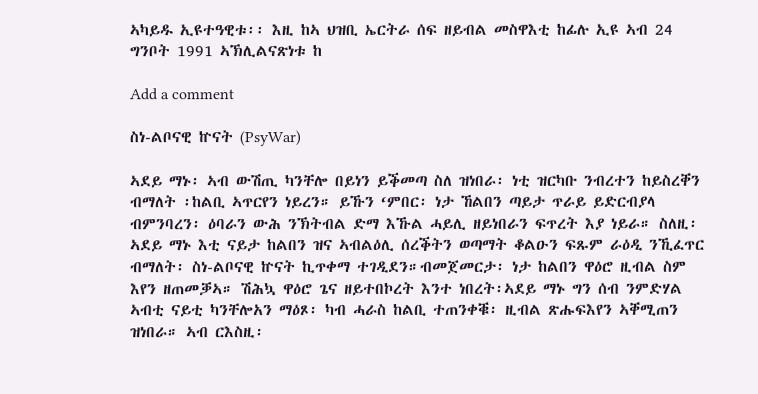ኣካይዱ ኢዩተዓዊቱ፡፡ እዚ ከኣ ህዝቢ ኤርትራ ሰፍ ዘይብል መስዋእቲ ከፊሉ ኢዩ ኣብ 24 ግንቦት 1991 ኣኽሊልናጽነቱ ከ

Add a comment

ስነ-ልቦናዊ ኵናት (PsyWar)

ኣደይ ማኑ፡ ኣብ ውሽጢ ካንቸሎ በይነን ይቕመጣ ስለ ዝነበራ፡ ነቲ ዝርካቡ ንብረተን ከይስረቐን ብማለት ፡ከልቢ ኣጥርየን ነይረን። ይኹን ‘ምበር፡ ነታ ኸልበን ጣይታ ጥራይ ይድርብያላ ብምንባረን፡ ዕባራን ውሕ ንኽትብል ድማ እኹል ሓይሊ ዘይነበራን ፍጥረት እያ ነይራ። ስለዚ፡ ኣደይ ማኑ እቲ ናይታ ከልበን ዝና ኣብልዕሊ ሰረቕትን ወጣማት ቆልዑን ፍጹም ራዕዲ ንኺፈጥር ብማለት፡ ስነ-ልቦናዊ ኵናት ኪጥቀማ ተገዲደን።ብመጀመርታ፡ ነታ ከልበን ዋዕሮ ዚብል ስም እየን ዘጠመቓኣ። ሽሕኳ ዋዕሮ ጌና ዘይተበኮረት እንተ ነበረት፡ኣደይ ማኑ ግን ሰብ ንምድሃል ኣብቲ ናይቲ ካንቸሎአን ማዕጾ፡ ካብ ሓራስ ከልቢ ተጠንቀቑ፡ ዚብል ጽሑፍእየን ኣቐሚጠን ዝነበራ። ኣብ ርእስዚ፡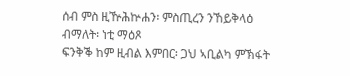ሰብ ምስ ዚዅሕኵሐን፡ ምስጢረን ንኸይቅላዕ ብማለት፡ ነቲ ማዕጾ
ፍንቅቕ ከም ዚብል እምበር፡ ጋህ ኣቢልካ ምኽፋት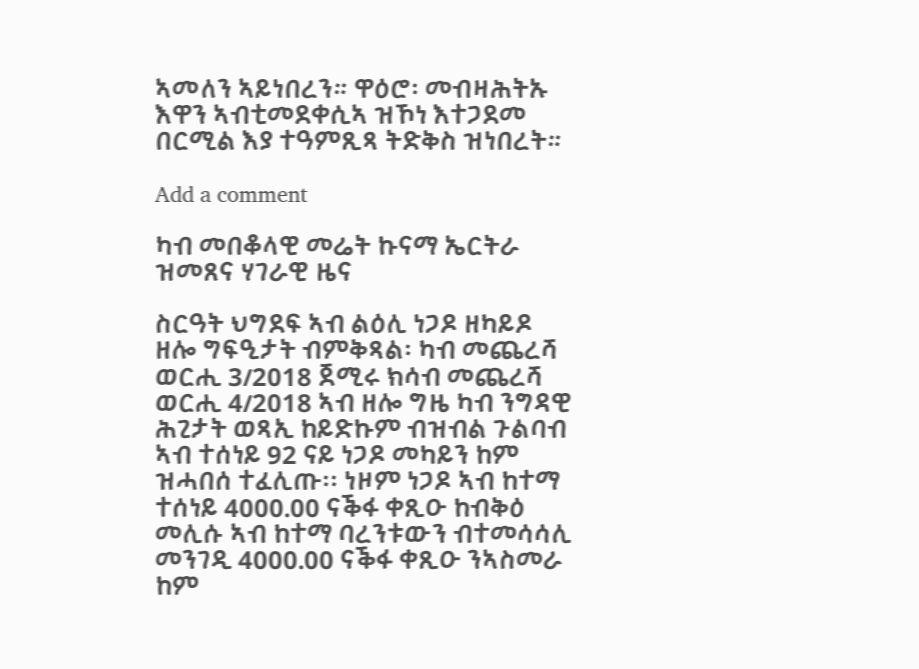ኣመለን ኣይነበረን። ዋዕሮ፡ መብዛሕትኡ እዋን ኣብቲመደቀሲኣ ዝኾነ እተጋደመ በርሚል እያ ተዓምጺጻ ትድቅስ ዝነበረት።

Add a comment

ካብ መበቆላዊ መሬት ኩናማ ኤርትራ ዝመጸና ሃገራዊ ዜና

ስርዓት ህግደፍ ኣብ ልዕሊ ነጋዶ ዘካይዶ ዘሎ ግፍዒታት ብምቅጻል፡ ካብ መጨረሻ ወርሒ 3/2018 ጀሚሩ ክሳብ መጨረሻ ወርሒ 4/2018 ኣብ ዘሎ ግዜ ካብ ንግዳዊ ሕጊታት ወጻኢ ከይድኩም ብዝብል ጉልባብ ኣብ ተሰነይ 92 ናይ ነጋዶ መካይን ከም ዝሓበሰ ተፈሊጡ፡፡ ነዞም ነጋዶ ኣብ ከተማ ተሰነይ 4000.00 ናቕፋ ቀጺዑ ከብቅዕ መሊሱ ኣብ ከተማ ባረንቱውን ብተመሳሳሊ መንገዲ 4000.00 ናቕፋ ቀጺዑ ንኣስመራ ከም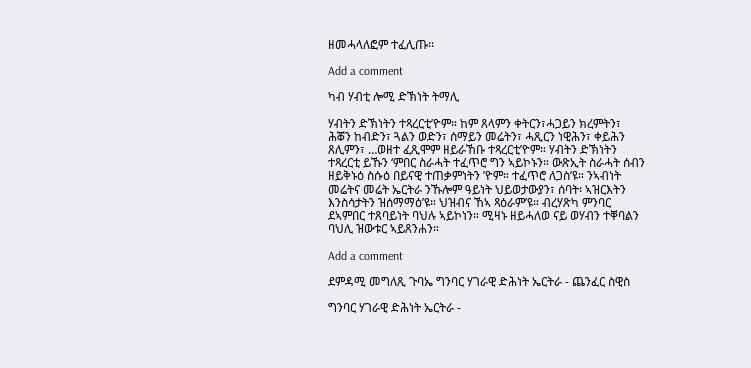ዘመሓላለፎም ተፈሊጡ፡፡

Add a comment

ካብ ሃብቲ ሎሚ ድኽነት ትማሊ

ሃብትን ድኽነትን ተጻረርቲ’ዮም። ከም ጸላምን ቀትርን፣ሓጋይን ክረምትን፣ ሕቖን ከብድን፣ ጓልን ወድን፣ ሰማይን መሬትን፣ ሓጺርን ነዊሕን፣ ቀይሕን ጸሊምን፣ …ወዘተ ፈጺሞም ዘይራኸቡ ተጻረርቲ’ዮም። ሃብትን ድኽነትን ተጻረርቲ ይኹን ‘ምበር ስራሓት ተፈጥሮ ግን ኣይኮኑን። ውጽኢት ስራሓት ሰብን ዘይቅኑዕ ስሱዕ በይናዊ ተጠቃምነትን ’ዮም። ተፈጥሮ ለጋስ’ዩ። ንኣብነት መሬትና መሬት ኤርትራ ንኹሎም ዓይነት ህይወታውያን፣ ሰባት፡ ኣዝርእትን እንስሳታትን ዝሰማማዕ’ዩ። ህዝብና ኸኣ ጻዕራም’ዩ። ብረሃጽካ ምንባር ደኣምበር ተጸባይነት ባህሉ ኣይኮነን። ሚዛኑ ዘይሓለወ ናይ ወሃብን ተቐባልን ባህሊ ዝውቱር ኣይጸንሐን።

Add a comment

ደምዳሚ መግለጺ ጉባኤ ግንባር ሃገራዊ ድሕነት ኤርትራ - ጨንፈር ስዊስ

ግንባር ሃገራዊ ድሕነት ኤርትራ -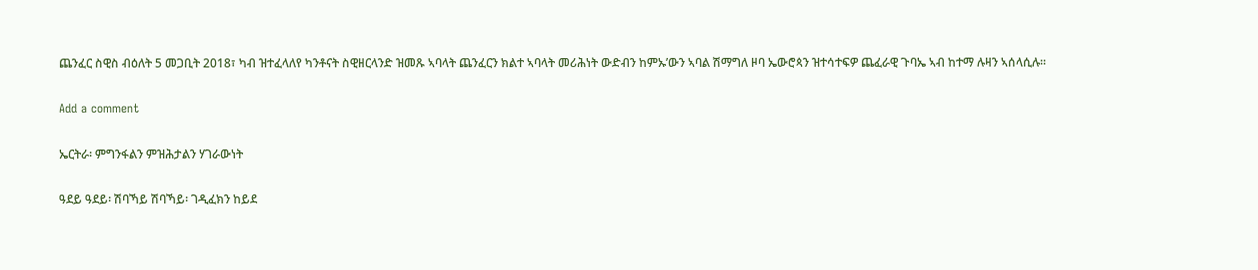ጨንፈር ስዊስ ብዕለት 5 መጋቢት 2018፣ ካብ ዝተፈላለየ ካንቶናት ስዊዘርላንድ ዝመጹ ኣባላት ጨንፈርን ክልተ ኣባላት መሪሕነት ውድብን ከምኡ’ውን ኣባል ሽማግለ ዞባ ኤውሮጳን ዝተሳተፍዎ ጨፈራዊ ጉባኤ ኣብ ከተማ ሉዛን ኣሰላሲሉ።

Add a comment

ኤርትራ፡ ምግንፋልን ምዝሕታልን ሃገራውነት

ዓደይ ዓደይ፡ ሽባኻይ ሽባኻይ፡ ገዲፈክን ከይደ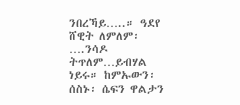ንበረኻይ…..። ዓደየ ሸዊት ለምለም፡….ንሳዶ ትጥለም…ይብሃል ነይሩ። ከምኡውን፡ ሰስኑ፡ ሴፍን ዋልታን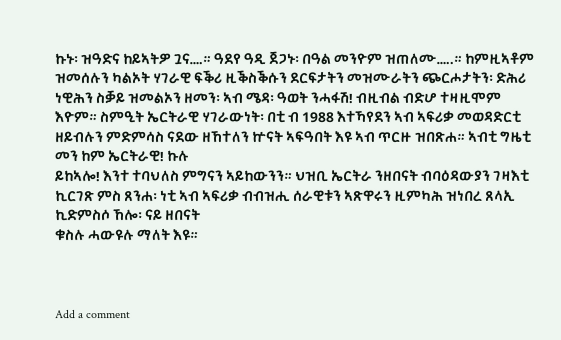ኩኑ፡ ዝዓድና ከይኣትዎ ጓና….። ዓደየ ዓዲ ጀጋኑ፡ በዓል መንዮም ዝጠለሙ…..። ከምዚኣቶም ዝመሰሉን ካልኦት ሃገራዊ ፍቕሪ ዚቕስቕሱን ደርፍታትን መዝሙራትን ጭርሖታትን፡ ድሕሪ ነዊሕን ስቓይ ዝመልኦን ዘመን፡ ኣብ ሜዳ፡ ዓወት ንሓፋሽ! ብዚብል ብድሆ ተዛዚሞም
እዮም። ስምዒት ኤርትራዊ ሃገራውነት፡ በቲ ብ 1988 እተኻየደን ኣብ ኣፍሪቃ መወዳድርቲ ዘይብሉን ምድምሳስ ናደው ዘኸተለን ኵናት ኣፍዓበት እዩ ኣብ ጥርዙ ዝበጽሐ። ኣብቲ ግዜቲ መን ከም ኤርትራዊ! ኩሉ
ይከኣሎ! እንተ ተባህለስ ምግናን ኣይከውንን። ህዝቢ ኤርትራ ንዘበናት ብባዕዳውያን ገዛእቲ ኪርገጽ ምስ ጸንሐ፡ ነቲ ኣብ ኣፍሪቃ ብብዝሒ ሰራዊቱን ኣጽዋሩን ዚምካሕ ዝነበረ ጸላኢ ኪድምስሶ ኸሎ፡ ናይ ዘበናት
ቁስሉ ሓውዩሉ ማለት እዩ።



Add a comment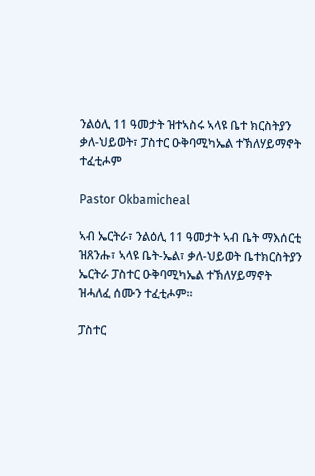ንልዕሊ 11 ዓመታት ዝተኣስሩ ኣላዩ ቤተ ክርስትያን ቃለ-ህይወት፣ ፓስተር ዑቅባሚካኤል ተኽለሃይማኖት ተፈቲሖም

Pastor Okbamicheal

ኣብ ኤርትራ፣ ንልዕሊ 11 ዓመታት ኣብ ቤት ማእሰርቲ ዝጸንሑ፣ ኣላዩ ቤት-ኤል፣ ቃለ-ህይወት ቤተክርስትያን ኤርትራ ፓስተር ዑቅባሚካኤል ተኽለሃይማኖት ዝሓለፈ ሰሙን ተፈቲሖም።

ፓስተር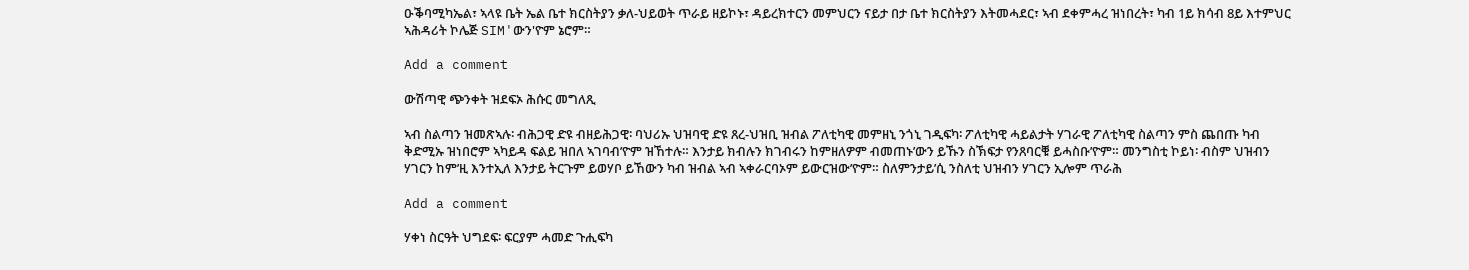ዑቕባሚካኤል፣ ኣላዩ ቤት ኤል ቤተ ክርስትያን ቃለ-ህይወት ጥራይ ዘይኮኑ፣ ዳይረክተርን መምህርን ናይታ በታ ቤተ ክርስትያን እትመሓደር፣ ኣብ ደቀምሓረ ዝነበረት፣ ካብ 1ይ ክሳብ 8ይ እተምህር ኣሕዳሪት ኮሌጅ SIM'ውን'ዮም ኔሮም።

Add a comment

ውሽጣዊ ጭንቀት ዝደፍኦ ሕሱር መግለጺ

ኣብ ስልጣን ዝመጽኣሉ፡ ብሕጋዊ ድዩ ብዘይሕጋዊ፡ ባህሪኡ ህዝባዊ ድዩ ጸረ-ህዝቢ ዝብል ፖለቲካዊ መምዘኒ ንጎኒ ገዲፍካ፡ ፖለቲካዊ ሓይልታት ሃገራዊ ፖለቲካዊ ስልጣን ምስ ጨበጡ ካብ ቅድሚኡ ዝነበሮም ኣካይዳ ፍልይ ዝበለ ኣገባብ’ዮም ዝኸተሉ። እንታይ ክብሉን ክገብሩን ከምዘለዎም ብመጠኑ’ውን ይኹን ስኽፍታ የንጸባርቑ ይሓስቡ’ዮም። መንግስቲ ኮይነ፡ ብስም ህዝብን ሃገርን ከም’ዚ እንተኢለ እንታይ ትርጉም ይወሃቦ ይኸውን ካብ ዝብል ኣብ ኣቀራርባኦም ይውርዝው’ዮም። ስለምንታይ’ሲ ንስለቲ ህዝብን ሃገርን ኢሎም ጥራሕ

Add a comment

ሃቀነ ስርዓት ህግደፍ፡ ፍርያም ሓመድ ጉሒፍካ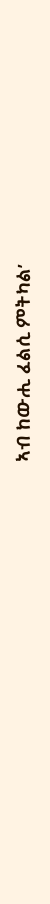ኣብ ከውሒ ፈልሲ ምትካል’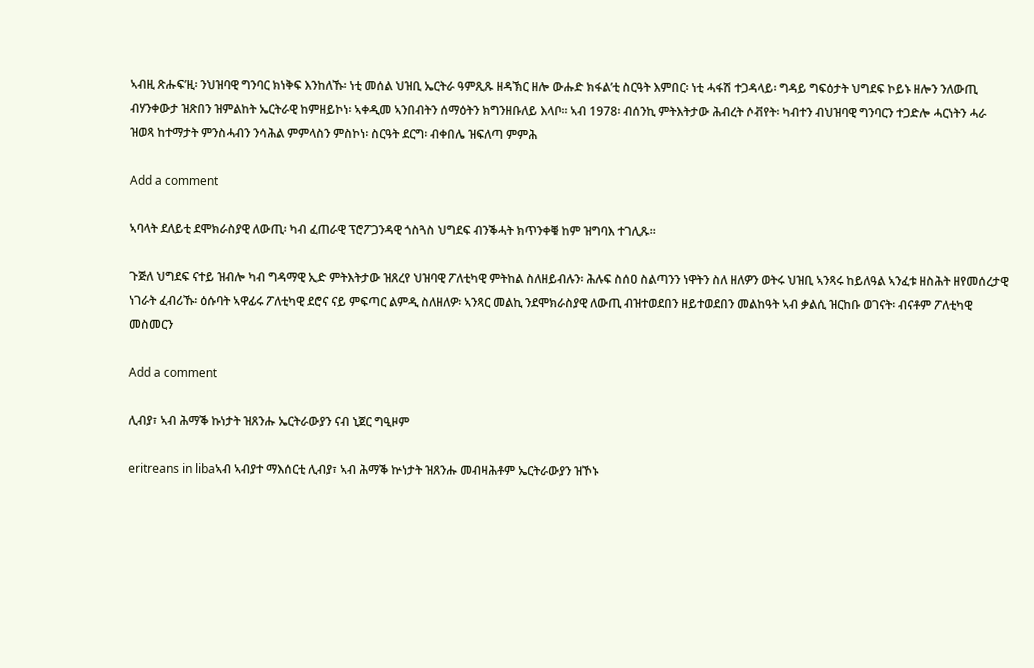ኣብዚ ጽሑፍ’ዚ፡ ንህዝባዊ ግንባር ክነቅፍ እንከለኹ፡ ነቲ መሰል ህዝቢ ኤርትራ ዓምጺጹ ዘዳኽር ዘሎ ውሑድ ክፋል’ቲ ስርዓት እምበር፡ ነቲ ሓፋሽ ተጋዳላይ፡ ግዳይ ግፍዕታት ህግደፍ ኮይኑ ዘሎን ንለውጢ ብሃንቀውታ ዝጽበን ዝምልከት ኤርትራዊ ከምዘይኮነ፡ ኣቀዲመ ኣንበብትን ሰማዕትን ክግንዘቡለይ እላቦ። ኣብ 1978፡ ብሰንኪ ምትእትታው ሕብረት ሶቭየት፡ ካብተን ብህዝባዊ ግንባርን ተጋድሎ ሓርነትን ሓራ ዝወጻ ከተማታት ምንስሓብን ንሳሕል ምምላስን ምስኮነ፡ ስርዓት ደርግ፡ ብቀበሌ ዝፍለጣ ምምሕ

Add a comment

ኣባላት ደለይቲ ደሞክራስያዊ ለውጢ፡ ካብ ፈጠራዊ ፕሮፖጋንዳዊ ጎስጓስ ህግደፍ ብንቕሓት ክጥንቀቑ ከም ዝግባእ ተገሊጹ።

ጉጅለ ህግደፍ ናተይ ዝብሎ ካብ ግዳማዊ ኢድ ምትእትታው ዝጸረየ ህዝባዊ ፖለቲካዊ ምትከል ስለዘይብሉን፡ ሕሉፍ ስሰዐ ስልጣንን ነዋትን ስለ ዘለዎን ወትሩ ህዝቢ ኣንጻሩ ከይለዓል ኣንፈቱ ዘስሕት ዘየመሰረታዊ ነገራት ፈብሪኹ፡ ዕሱባት ኣዋፊሩ ፖለቲካዊ ደሮና ናይ ምፍጣር ልምዲ ስለዘለዎ፡ ኣንጻር መልኪ ንደሞክራስያዊ ለውጢ ብዝተወደበን ዘይተወደበን መልከዓት ኣብ ቃልሲ ዝርከቡ ወገናት፡ ብናቶም ፖለቲካዊ መስመርን

Add a comment

ሊብያ፣ ኣብ ሕማቕ ኩነታት ዝጸንሑ ኤርትራውያን ናብ ኒጀር ግዒዞም

eritreans in libaኣብ ኣብያተ ማእሰርቲ ሊብያ፣ ኣብ ሕማቕ ኵነታት ዝጸንሑ መብዛሕቶም ኤርትራውያን ዝኾኑ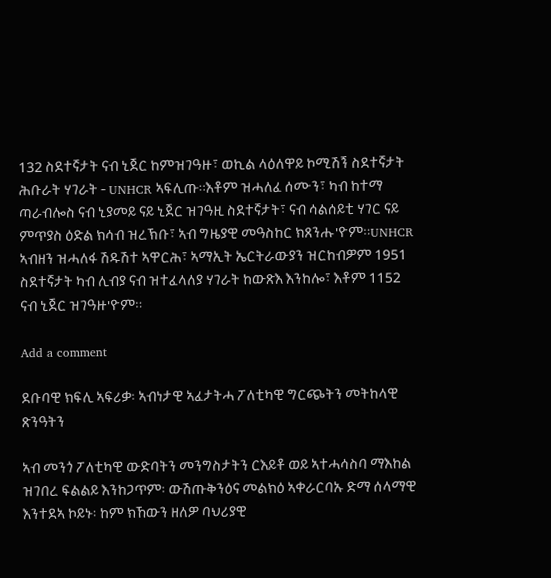132 ስደተኛታት ናብ ኒጀር ከምዝገዓዙ፣ ወኪል ላዕለዋይ ኮሚሽኝ ስደተኛታት ሕቡራት ሃገራት - UNHCR ኣፍሊጡ።እቶም ዝሓለፈ ሰሙን፣ ካብ ከተማ ጣራብሎስ ናብ ኒያመይ ናይ ኒጀር ዝገዓዚ ስደተኛታት፣ ናብ ሳልሰይቲ ሃገር ናይ ምጥያስ ዕድል ክሳብ ዝረኽቡ፣ ኣብ ግዜያዊ መዓስከር ክጸንሑ'ዮም።UNHCR ኣብዘን ዝሓለፋ ሽዱሽተ ኣዋርሕ፣ ኣማኢት ኤርትራውያን ዝርከብዎም 1951 ስደተኛታት ካብ ሊብያ ናብ ዝተፈላለያ ሃገራት ከውጽእ እንከሎ፣ እቶም 1152 ናብ ኒጀር ዝገዓዙ'ዮም።

Add a comment

ደቡባዊ ክፍሊ ኣፍሪቃ፡ ኣብነታዊ ኣፈታትሓ ፖለቲካዊ ግርጭትን መትከላዊ ጽንዓትን

ኣብ መንጎ ፖለቲካዊ ውድባትን መንግስታትን ርእይቶ ወይ ኣተሓሳስባ ማእከል ዝገበረ ፍልልይ እንከጋጥም፡ ውሽጡቅንዕና መልክዕ ኣቀራርባኡ ድማ ሰላማዊ እንተደኣ ኮይኑ፡ ከም ክኸውን ዘለዎ ባህሪያዊ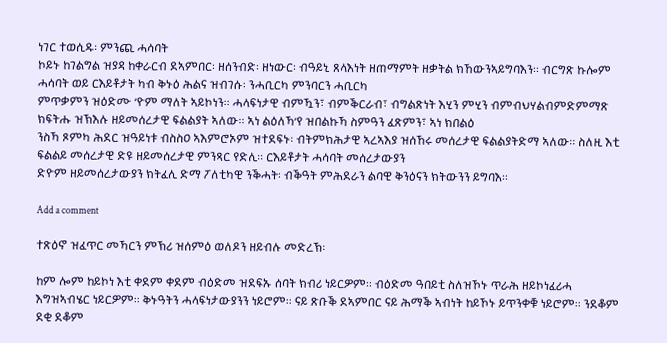ነገር ተወሲዱ፡ ምንጪ ሓሳባት
ኮይኑ ከገልግል ዝያዳ ከቀራርብ ደኣምበር፡ ዘሰንብድ፡ ዘነውር፡ ብዓይኒ ጸላእነት ዘጠማምት ዘቃትል ክኸውንኣይግባእን። ብርግጽ ኩሎም ሓሳባት ወይ ርእይቶታት ካብ ቅኑዕ ሕልና ዝብገሱ፡ ንሓቢርካ ምንባርን ሓቢርካ
ምጥቃምን ዝዕድሙ ’ዮም ማለት ኣይኮነን። ሓላፍነታዊ ብምዃን፣ ብምቕርራብ፣ ብግልጽነት እሂን ምሂን ብምብህሃልብምድምማጽ ክፍትሑ ዝኽእሉ ዘይመሰረታዊ ፍልልያት ኣለው። ኣነ ልዕለኻ’የ ዝበልኩኻ ስምዓን ፈጽምን፣ ኣነ ክበልዕ
ንስኻ ጾምካ ሕደር ዝዓይነቱ ብስስዐ ኣእምሮኦም ዝተደፍኑ፡ ብትምክሕታዊ ኣረኣእያ ዝሰኸሩ መሰረታዊ ፍልልያትድማ ኣለው። ስለዚ እቲ ፍልልይ መሰረታዊ ድዩ ዘይመሰረታዊ ምንጻር የድሊ። ርእይቶታት ሓሳባት መሰረታውያን
ድዮም ዘይመሰረታውያን ክትፈሊ ድማ ፖለቲካዊ ንቕሓት፡ ብቕዓት ምሕደራን ልባዊ ቅንዕናን ክትውንን ይግባእ።

Add a comment

ተጽዕኖ ዝፈጥር መኻርን ምኽሪ ዝሰምዕ ወለዶን ዘይብሉ መድረኽ፡

ከም ሎም ከይኮነ እቲ ቀደም ቀደም ብዕድመ ዝደፍኡ ሰባት ክብሪ ነይርዎም። ብዕድመ ዓበይቲ ስለዝኾኑ ጥራሕ ዘይኮነፈሪሓ እግዝኣብሄር ነይርዎም። ቅኑዓትን ሓላፍነታውያንን ነይሮም። ናይ ጽቡቕ ደኣምበር ናይ ሕማቕ ኣብነት ከይኾኑ ይጥንቀቑ ነይሮም። ንደቆም ደቂ ደቆም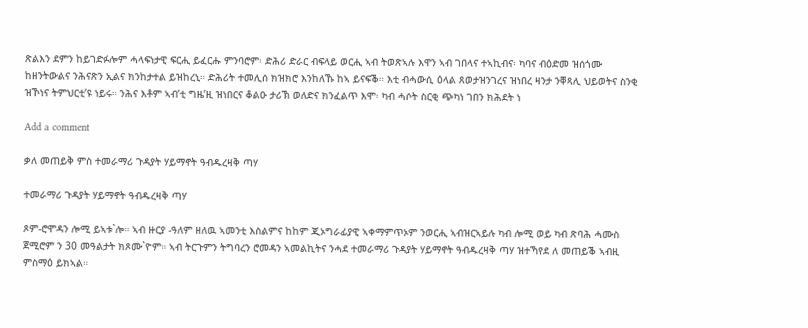ጽልእን ደምን ከይገድፉሎም ሓላፍነታዊ ፍርሒ ይፈርሑ ምንባሮም፡ ድሕሪ ድራር ብፍላይ ወርሒ ኣብ ትወጽኣሉ እዋን ኣብ ገበላና ተኣኪብና፡ ካባና ብዕድመ ዝሰጎሙ ከዘንትውልና ንሕናጽን ኢልና ክንከታተል ይዝከረኒ። ድሕሪት ተመሊሰ ክዝክሮ እንከለኹ ከኣ ይናፍቕ። እቲ ብሓውሲ ዕላል ጸወታዝንገረና ዝነበረ ዛንታ ንቐጻሊ ህይወትና ስንቂ ዝኾነና ትምህርቲ’ዩ ነይሩ። ንሕና እቶም ኣብ’ቲ ግዜ’ዚ ዝነበርና ቆልዑ ታሪኽ ወለድና ክንፈልጥ እሞ፡ ካብ ሓሶት ስርቂ ጭካነ ገበን ክሕደት ነ

Add a comment

ቃለ መጠይቅ ምስ ተመራማሪ ጉዳያት ሃይማኖት ዓብዱረዛቅ ጣሃ

ተመራማሪ ጉዳያት ሃይማኖት ዓብዱረዛቅ ጣሃ

ጾም-ሮሞዳን ሎሚ ይኣቱ`ሎ። ኣብ ዙርያ -ዓለም ዘለዉ ኣመንቲ እስልምና ከከም ጂኦግራፊያዊ ኣቀማምጥኦም ንወርሒ ኣብዝርኣይሉ ካብ ሎሚ ወይ ካብ ጽባሕ ሓሙስ ጀሚሮም ን 30 መዓልታት ክጾሙ`ዮም። ኣብ ትርጉምን ትግባረን ሮመዳን ኣመልኪትና ንሓደ ተመራማሪ ጉዳያት ሃይማኖት ዓብዱረዛቅ ጣሃ ዝተኻየደ ለ መጠይቕ ኣብዚ ምስማዕ ይክኣል።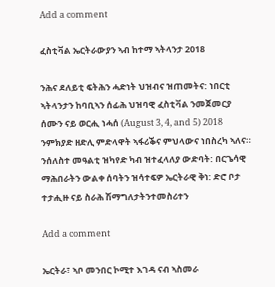Add a comment

ፈስቲቫል ኤርትራውያን ኣብ ከተማ ኣትላንታ 2018

ንሕና ደለይቲ ፍትሕን ሓድነት ህዝብና ዝጠመትና: ነበርቲ ኣትላንታን ከባቢኣን ሰፊሕ ህዝባዊ ፈስቲቫል ንመጀመርያ ሰሙን ናይ ወርሒ ነሓሰ (August 3, 4, and 5) 2018 ንምክያድ ዘድሊ ምድላዋት ኣፋሪቕና ምህላውና ነበስረካ ኣለና። ንሰለስተ መዓልቲ ዝካየድ ካብ ዝተፈላለያ ውድባት: በርጌሳዊ ማሕበራትን ውልቀ ሰባትን ዝሳተፍዎ ኤርትራዊ ቅነ: ድሮ ቦታ ተታሒዙ ናይ ስራሕ ሽማግለታትንተመስሪተን

Add a comment

ኤርትራ፣ ኣቦ መንበር ኮሚተ እገዳ ናብ ኣስመራ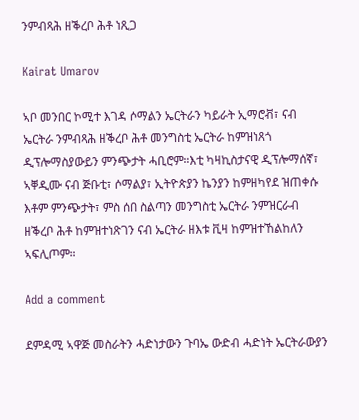ንምብጻሕ ዘቕረቦ ሕቶ ነጺጋ

Kairat Umarov

ኣቦ መንበር ኮሚተ እገዳ ሶማልን ኤርትራን ካይራት ኢማሮቭ፣ ናብ ኤርትራ ንምብጻሕ ዘቕረቦ ሕቶ መንግስቲ ኤርትራ ከምዝነጸጎ ዲፕሎማስያውይን ምንጭታት ሓቢሮም።እቲ ካዛኪስታናዊ ዲፕሎማሰኛ፣ ኣቐዲሙ ናብ ጅቡቲ፣ ሶማልያ፣ ኢትዮጵያን ኬንያን ከምዘካየደ ዝጠቀሱ እቶም ምንጭታት፣ ምስ ሰበ ስልጣን መንግስቲ ኤርትራ ንምዝርራብ ዘቕረቦ ሕቶ ከምዝተነጽገን ናብ ኤርትራ ዘእቱ ቪዛ ከምዝተኸልከለን ኣፍሊጦም።

Add a comment

ደምዳሚ ኣዋጅ መስራትን ሓድነታውን ጉባኤ ውድብ ሓድነት ኤርትራውያን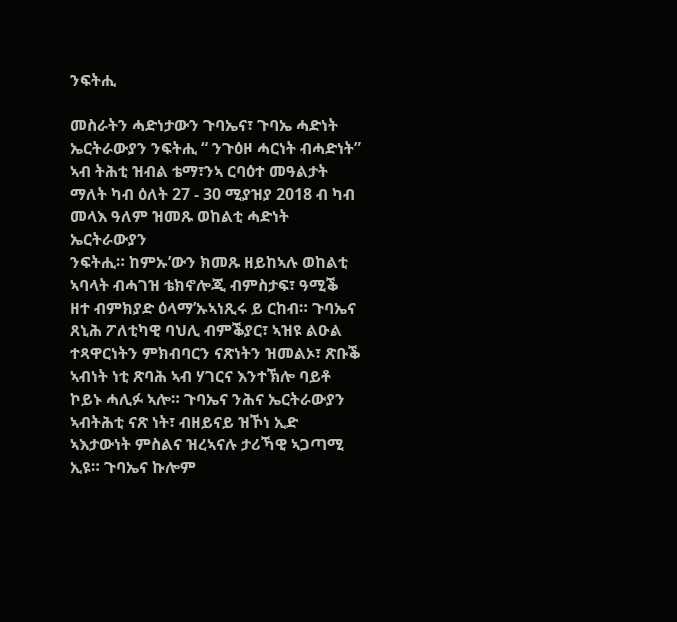ንፍትሒ

መስራትን ሓድነታውን ጉባኤና፣ ጉባኤ ሓድነት ኤርትራውያን ንፍትሒ “ ንጉዕዞ ሓርነት ብሓድነት” ኣብ ትሕቲ ዝብል ቴማ፣ንኣ ርባዕተ መዓልታት ማለት ካብ ዕለት 27 - 30 ሚያዝያ 2018 ብ ካብ መላእ ዓለም ዝመጹ ወከልቲ ሓድነት ኤርትራውያን
ንፍትሒ። ከምኡ’ውን ክመጹ ዘይከኣሉ ወከልቲ ኣባላት ብሓገዝ ቴክኖሎጂ ብምስታፍ፣ ዓሚቕ ዘተ ብምክያድ ዕላማ’ኡኣነጺሩ ይ ርከብ። ጉባኤና ጸኒሕ ፖለቲካዊ ባህሊ ብምቕያር፣ ኣዝዩ ልዑል ተጻዋርነትን ምክብባርን ናጽነትን ዝመልኦ፣ ጽቡቕ
ኣብነት ነቲ ጽባሕ ኣብ ሃገርና እንተኽሎ ባይቶ ኮይኑ ሓሊፉ ኣሎ። ጉባኤና ንሕና ኤርትራውያን ኣብትሕቲ ናጽ ነት፣ ብዘይናይ ዝኾነ ኢድ ኣእታውነት ምስልና ዝረኣናሉ ታሪኻዊ ኣጋጣሚ ኢዩ። ጉባኤና ኩሎም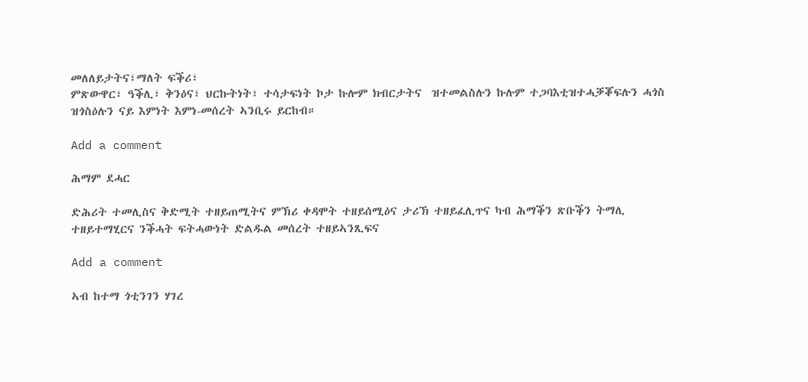መለለይታትና፣ማለት ፍቕሪ፣
ምጽውዋር፣ ዓቕሊ፣ ቅንዕና፣ ህርኩትነት፣ ተሳታፍነት ኮታ ኩሎም ክብርታትና  ዝተመልስሉን ኩሉም ተጋባእቲዝተሓቓቖፍሉን ሓጎስ ዝጎስዕሉን ናይ እምነት እምነ-መሰረት ኣንቢሩ ይርከብ።

Add a comment

ሕማም ደሓር

ድሕሪት ተመሊስና ቅድሚት ተዘይጠሚትና ምኽሪ ቀዳሞት ተዘይሰሚዕና ታሪኽ ተዘይፈሊጥና ካብ ሕማቕን ጽቡቕን ትማሊ ተዘይተማሂርና ንቕሓት ፍትሓውነት ድልዱል መሰረት ተዘይኣንጺፍና

Add a comment

ኣብ ከተማ ጎቲንገን ሃገረ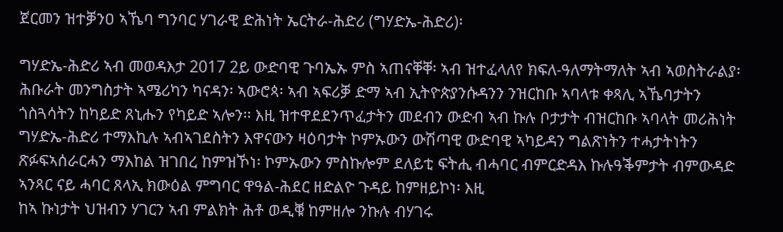ጀርመን ዝተቓንዐ ኣኼባ ግንባር ሃገራዊ ድሕነት ኤርትራ-ሕድሪ (ግሃድኤ-ሕድሪ)፡

ግሃድኤ-ሕድሪ ኣብ መወዳእታ 2017 2ይ ውድባዊ ጉባኤኡ ምስ ኣጠናቐቐ፡ ኣብ ዝተፈላለየ ክፍለ-ዓለማትማለት ኣብ ኣወስትራልያ፡ ሕቡራት መንግስታት ኣሜሪካን ካናዳን፡ ኣውሮጳ፡ ኣብ ኣፍሪቓ ድማ ኣብ ኢትዮጵያንሱዳንን ንዝርከቡ ኣባላቱ ቀጻሊ ኣኼባታትን ጎስጓሳትን ከካይድ ጸኒሑን የካይድ ኣሎን፡፡ እዚ ዝተዋደደንጥፈታትን መደብን ውድብ ኣብ ኩሉ ቦታታት ብዝርከቡ ኣባላት መሪሕነት ግሃድኤ-ሕድሪ ተማእኪሉ ኣብኣገደስትን እዋናውን ዛዕባታት ኮምኡውን ውሽጣዊ ውድባዊ ኣካይዳን ግልጽነትን ተሓታትነትን ጽፉፍኣሰራርሓን ማእከል ዝገበረ ከምዝኾነ፡ ኮምኡውን ምስኩሎም ደለይቲ ፍትሒ ብሓባር ብምርድዳእ ኩሉዓቕምታት ብምውዳድ ኣንጻር ናይ ሓባር ጸላኢ ክውዕል ምግባር ዋዓል-ሕደር ዘድልዮ ጉዳይ ከምዘይኮነ፡ እዚ
ከኣ ኩነታት ህዝብን ሃገርን ኣብ ምልክት ሕቶ ወዲቑ ከምዘሎ ንኩሉ ብሃገሩ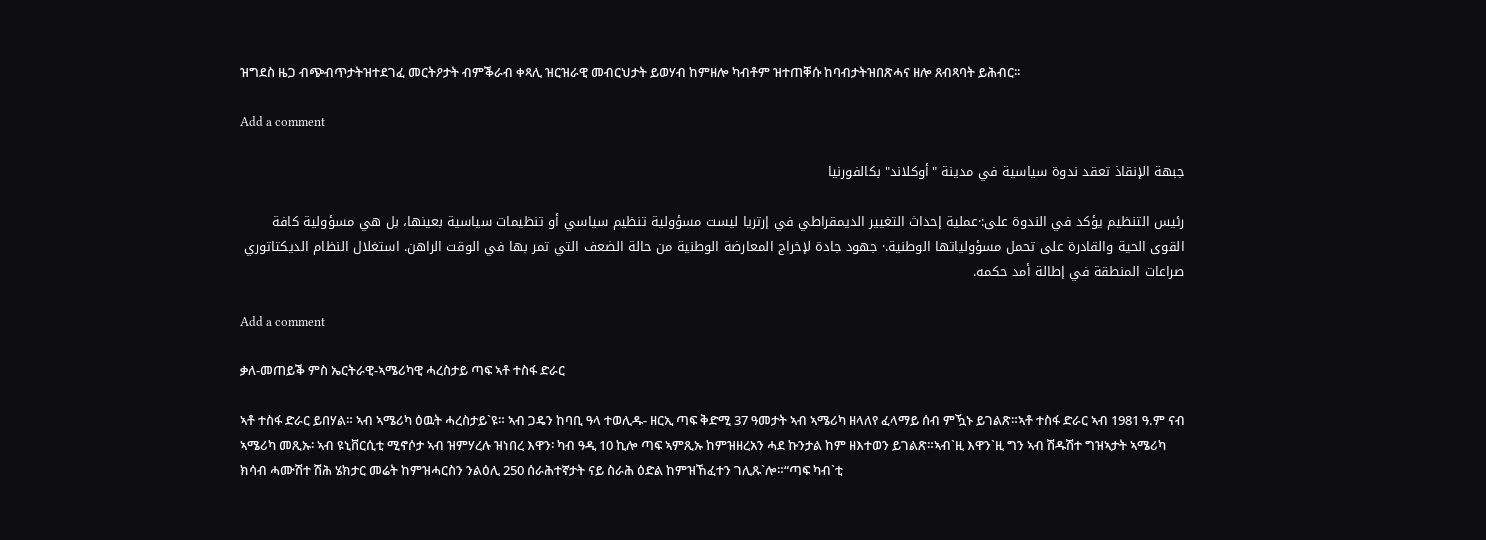ዝግደስ ዜጋ ብጭብጥታትዝተደገፈ መርትዖታት ብምቕራብ ቀጻሊ ዝርዝራዊ መብርህታት ይወሃብ ከምዘሎ ካብቶም ዝተጠቐሱ ከባብታትዝበጽሓና ዘሎ ጸብጻባት ይሕብር፡፡

Add a comment

جبهة الإنقاذ تعقد ندوة سياسية في مدينة "أوكلاند" بكالفورنيا

رئيس التنظيم يؤكد في الندوة على:·عملية إحداث التغيير الديمقراطي في إرتريا ليست مسؤولية تنظيم سياسي أو تنظيمات سياسية بعينها، بل هي مسؤولية كافة القوى الحية والقادرة على تحمل مسؤولياتها الوطنية.· جهود جادة لإخراج المعارضة الوطنية من حالة الضعف التي تمر بها في الوقت الراهن. استغلال النظام الديكتاتوري صراعات المنطقة في إطالة أمد حكمه.

Add a comment

ቃለ-መጠይቕ ምስ ኤርትራዊ-ኣሜሪካዊ ሓረስታይ ጣፍ ኣቶ ተስፋ ድራር

ኣቶ ተስፋ ድራር ይበሃል። ኣብ ኣሜሪካ ዕዉት ሓረስታይ`ዩ። ኣብ ጋዴን ከባቢ ዓላ ተወሊዱ- ዘርኢ ጣፍ ቅድሚ 37 ዓመታት ኣብ ኣሜሪካ ዘላለየ ፈላማይ ሰብ ምዃኑ ይገልጽ።ኣቶ ተስፋ ድራር ኣብ 1981 ዓ.ም ናብ ኣሜሪካ መጺኡ፡ ኣብ ዩኒቨርሲቲ ሚኖሶታ ኣብ ዝምሃረሉ ዝነበረ እዋን፡ ካብ ዓዲ 10 ኪሎ ጣፍ ኣምጺኡ ከምዝዘረአን ሓደ ኩንታል ከም ዘእተወን ይገልጽ።ኣብ`ዚ እዋን`ዚ ግን ኣብ ሽዱሽተ ግዝኣታት ኣሜሪካ ክሳብ ሓሙሽተ ሽሕ ሄክታር መሬት ከምዝሓርስን ንልዕሊ 250 ሰራሕተኛታት ናይ ስራሕ ዕድል ከምዝኸፈተን ገሊጹ`ሎ።“ጣፍ ካብ`ቲ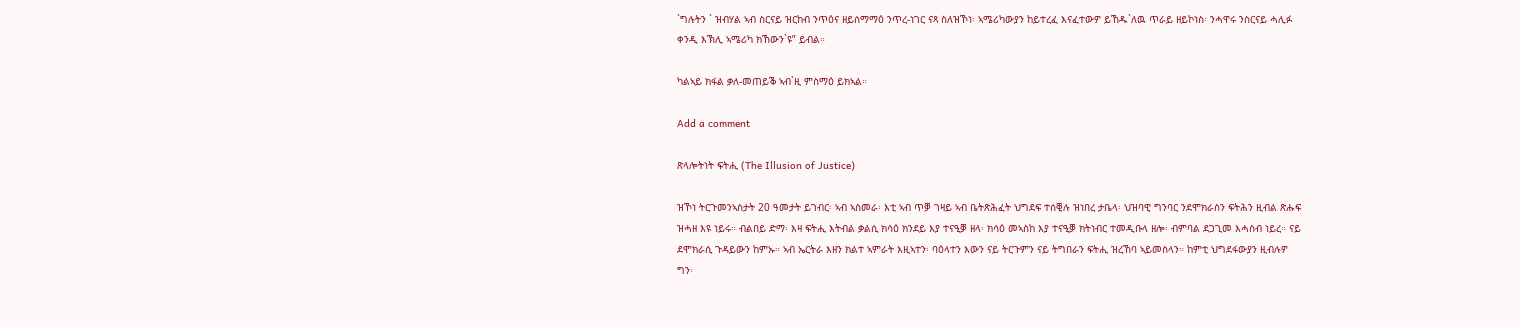`ግሉትን ` ዝብሃል ኣብ ስርናይ ዝርከብ ንጥዕና ዘይሰማማዕ ንጥረ-ነገር ናጻ ስለዝኾነ፡ ኣሜሪካውያን ከይተረፈ እናፈተውዎ ይኸዱ`ለዉ ጥራይ ዘይኮነስ፡ ንሓዋሩ ንስርናይ ሓሊፉ ቀንዲ እኽሊ ኣሜሪካ ክኸውን`ዩ” ይብል።

ካልኣይ ክፋል ቃለ-መጠይቕ ኣብ`ዚ ምስማዕ ይክኣል።

Add a comment

ጽላሎትነት ፍትሒ (The Illusion of Justice)

ዝኾነ ትርጉመንኣስታት 20 ዓመታት ይገብር፡ ኣብ ኣስመራ፡ እቲ ኣብ ጥቓ ገዛይ ኣብ ቤትጽሕፈት ህግደፍ ተሰቒሉ ዝነበረ ታቤላ፡ ህዝባዊ ግንባር ንደሞክራስን ፍትሕን ዚብል ጽሑፍ ዝሓዘ እዩ ነይሩ። ብልበይ ድማ፡ እዛ ፍትሒ እትብል ቃልሲ ክሳዕ ክንደይ እያ ተናዒቓ ዘላ፡ ክሳዕ መኣስከ እያ ተናዒቓ ክትነብር ተመዲቡላ ዘሎ፡ ብምባል ደጋጊመ እሓስብ ነይረ። ናይ ደሞክራሲ ጉዳይውን ከምኡ። ኣብ ኤርትራ እዘን ክልተ ኣምራት እዚኣተን፡ ባዕላተን እውን ናይ ትርጉምን ናይ ትግበራን ፍትሒ ዝረኸባ ኣይመስላን። ከምቲ ህግደፋውያን ዚብሉዎ ግን፡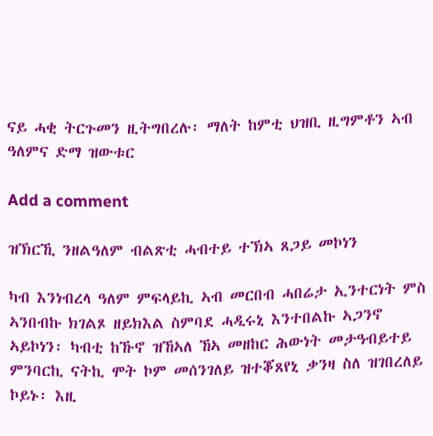ናይ ሓቂ ትርጉመን ዚትግበረሉ፡ ማለት ከምቲ ህዝቢ ዚግምቶን ኣብ ዓለምና ድማ ዝውቱር

Add a comment

ዝኽርኺ ንዘልዓለም ብልጽቲ ሓብተይ ተኽኣ ጸጋይ መኮነን

ካብ እንነብረላ ዓለም ምፍላይኪ ኣብ መርበብ ሓበሬታ ኢንተርነት ምስ ኣንበብኩ ክገልጾ ዘይክእል ስምባደ ሓዲሩኒ እንተበልኩ ኣጋንኖ ኣይኮነን፡ ካብቲ ከኹኖ ዝኸኣለ ኸኣ መዘከር ሕውነት መታዓብይተይ ምንባርኪ ናትኪ ሞት ኮም መሰንገለይ ዝተቖጸየኒ ቃንዛ ስለ ዝገበረለይ ኮይኑ፡ እዚ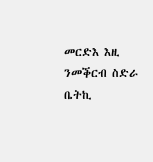መርድእ እዚ ንመቕርብ ስድራ ቤትኪ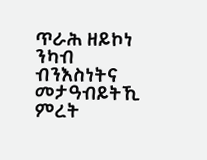ጥራሕ ዘይኮነ ንካብ ብንእስነትና መታዓብይትኺ ምረት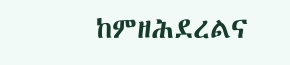ከምዘሕደረልና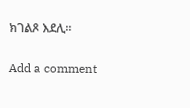ክገልጾ እደሊ።

Add a comment